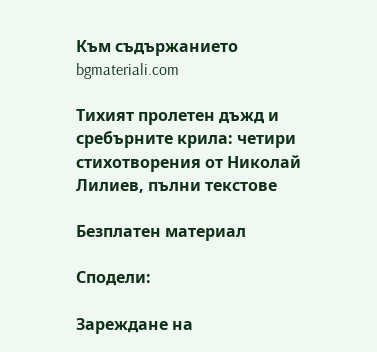Към съдържанието
bgmateriali.com

Тихият пролетен дъжд и сребърните крила: четири стихотворения от Николай Лилиев, пълни текстове

Безплатен материал

Сподели:

Зареждане на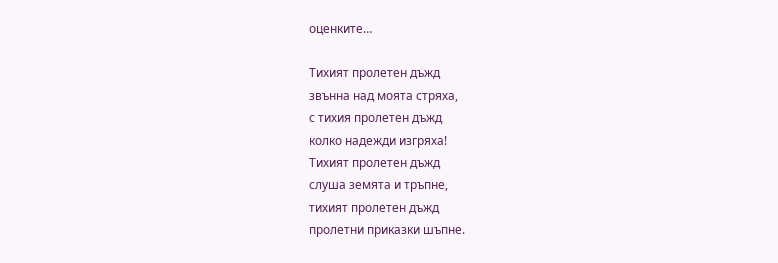оценките…

Тихият пролетен дъжд
звънна над моята стряха,
с тихия пролетен дъжд
колко надежди изгряха!
Тихият пролетен дъжд
слуша земята и тръпне,
тихият пролетен дъжд
пролетни приказки шъпне.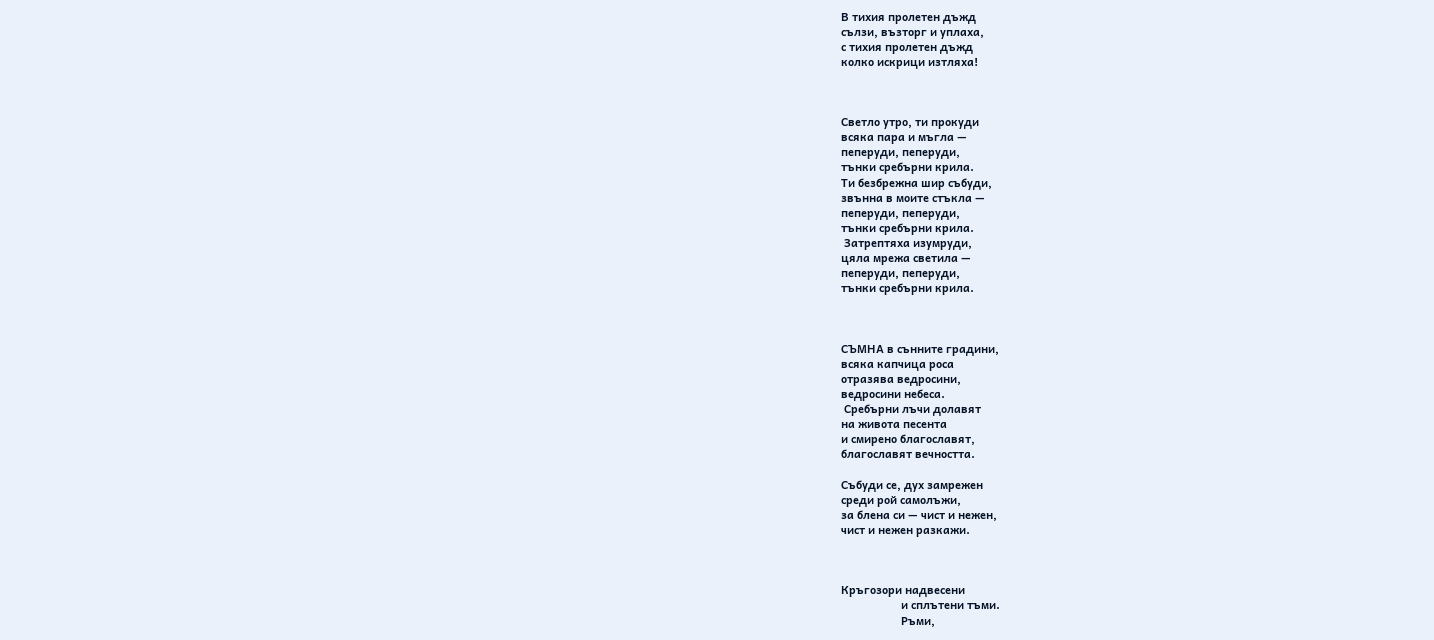В тихия пролетен дъжд
сълзи, възторг и уплаха,
с тихия пролетен дъжд
колко искрици изтляха!



Светло утро, ти прокуди
всяка пара и мъгла —
пеперуди, пеперуди,
тънки сребърни крила.
Ти безбрежна шир събуди,
звънна в моите стъкла —
пеперуди, пеперуди,
тънки сребърни крила.
 Затрептяха изумруди,
цяла мрежа светила —
пеперуди, пеперуди,
тънки сребърни крила.



СЪМНА в сънните градини,
всяка капчица роса
отразява ведросини,
ведросини небеса.
 Сребърни лъчи долавят
на живота песента
и смирено благославят,
благославят вечността.

Събуди се, дух замрежен
среди рой самолъжи,
за блена си — чист и нежен,
чист и нежен разкажи.



Кръгозори надвесени
                    и сплътени тъми.
                    Ръми,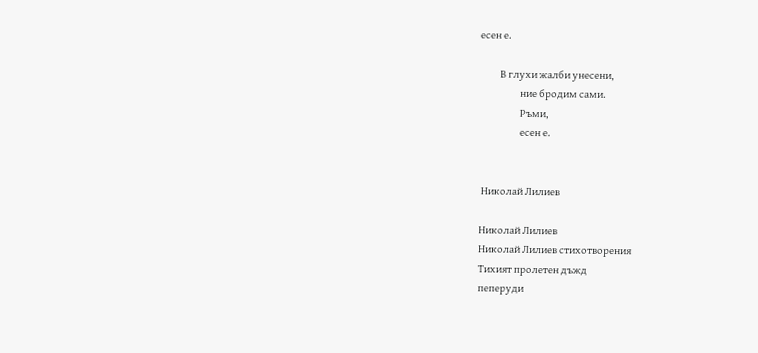есен е.

          В глухи жалби унесени,
                    ние бродим сами.
                    Ръми,
                    есен е.


 Николай Лилиев

Николай Лилиев
Николай Лилиев стихотворения
Тихият пролетен дъжд
пеперуди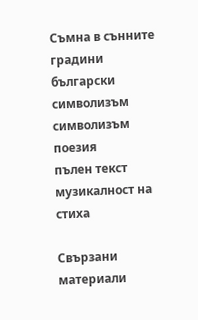Съмна в сънните градини
български символизъм
символизъм
поезия
пълен текст
музикалност на стиха

Свързани материали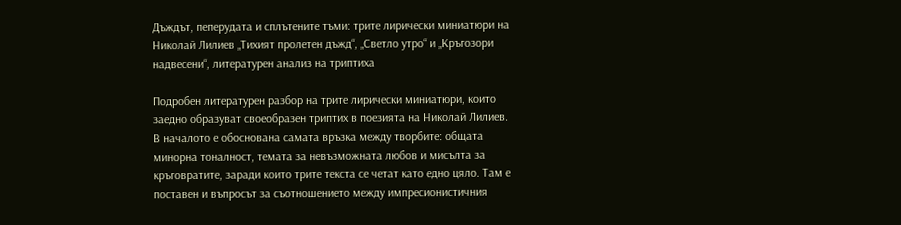Дъждът, пеперудата и сплътените тъми: трите лирически миниатюри на Николай Лилиев „Тихият пролетен дъжд“, „Светло утро“ и „Кръгозори надвесени“, литературен анализ на триптиха

Подробен литературен разбор на трите лирически миниатюри, които заедно образуват своеобразен триптих в поезията на Николай Лилиев. В началото е обоснована самата връзка между творбите: общата минорна тоналност, темата за невъзможната любов и мисълта за кръговратите, заради които трите текста се четат като едно цяло. Там е поставен и въпросът за съотношението между импресионистичния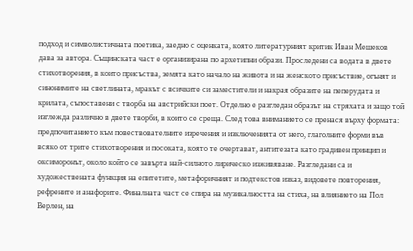подход и символистичната поетика, заедно с оценката, която литературният критик Иван Мешеков дава за автора. Същинската част е организирана по архетипни образи. Проследени са водата в двете стихотворения, в които присъства, земята като начало на живота и на женското присъствие, огънят и синонимите на светлината, мракът с всичките си заместители и накрая образите на пеперудата и крилата, съпоставени с творба на австрийски поет. Отделно е разгледан образът на стряхата и защо той изглежда различно в двете творби, в които се среща. След това вниманието се пренася върху формата: предпочитанието към повествователните изречения и изключенията от него, глаголните форми във всяко от трите стихотворения и посоката, която те очертават, антитезата като градивен принцип и оксиморонът, около който се завърта най-силното лирическо изживяване. Разгледани са и художествената функция на епитетите, метафоричният и подтекстов изказ, видовете повторения, рефрените и анафорите. Финалната част се спира на музикалността на стиха, на влиянието на Пол Верлен, на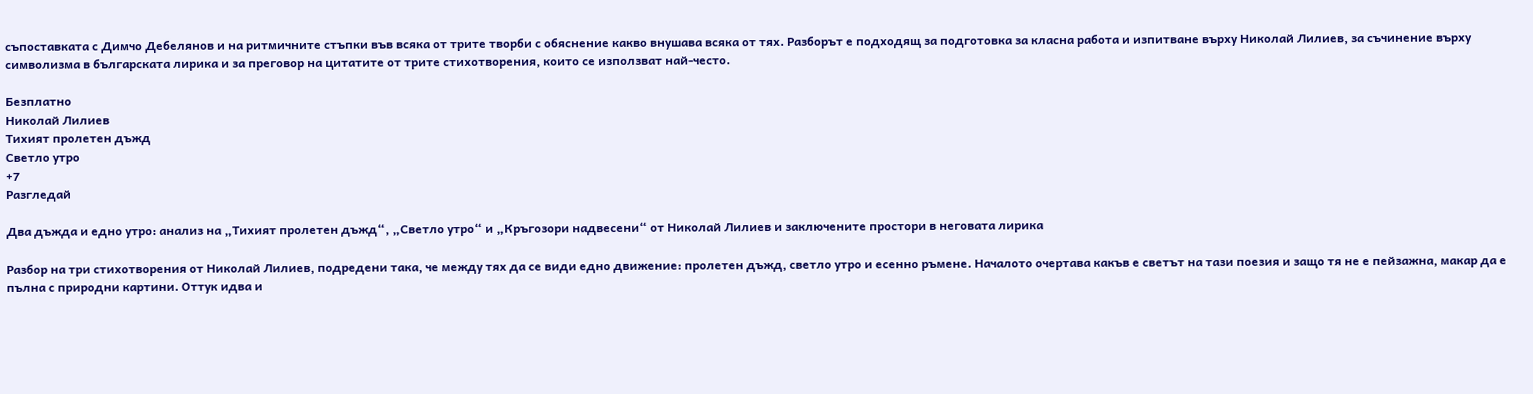съпоставката с Димчо Дебелянов и на ритмичните стъпки във всяка от трите творби с обяснение какво внушава всяка от тях. Разборът е подходящ за подготовка за класна работа и изпитване върху Николай Лилиев, за съчинение върху символизма в българската лирика и за преговор на цитатите от трите стихотворения, които се използват най-често.

Безплатно
Николай Лилиев
Тихият пролетен дъжд
Светло утро
+7
Разгледай

Два дъжда и едно утро: анализ на „Тихият пролетен дъжд“, „Светло утро“ и „Кръгозори надвесени“ от Николай Лилиев и заключените простори в неговата лирика

Разбор на три стихотворения от Николай Лилиев, подредени така, че между тях да се види едно движение: пролетен дъжд, светло утро и есенно ръмене. Началото очертава какъв е светът на тази поезия и защо тя не е пейзажна, макар да е пълна с природни картини. Оттук идва и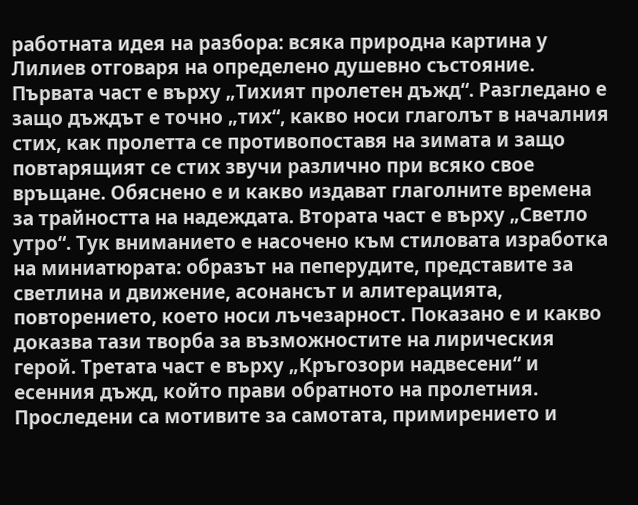работната идея на разбора: всяка природна картина у Лилиев отговаря на определено душевно състояние. Първата част е върху „Тихият пролетен дъжд“. Разгледано е защо дъждът е точно „тих“, какво носи глаголът в началния стих, как пролетта се противопоставя на зимата и защо повтарящият се стих звучи различно при всяко свое връщане. Обяснено е и какво издават глаголните времена за трайността на надеждата. Втората част е върху „Светло утро“. Тук вниманието е насочено към стиловата изработка на миниатюрата: образът на пеперудите, представите за светлина и движение, асонансът и алитерацията, повторението, което носи лъчезарност. Показано е и какво доказва тази творба за възможностите на лирическия герой. Третата част е върху „Кръгозори надвесени“ и есенния дъжд, който прави обратното на пролетния. Проследени са мотивите за самотата, примирението и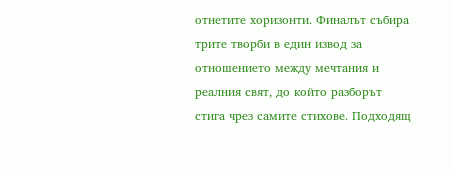отнетите хоризонти. Финалът събира трите творби в един извод за отношението между мечтания и реалния свят, до който разборът стига чрез самите стихове. Подходящ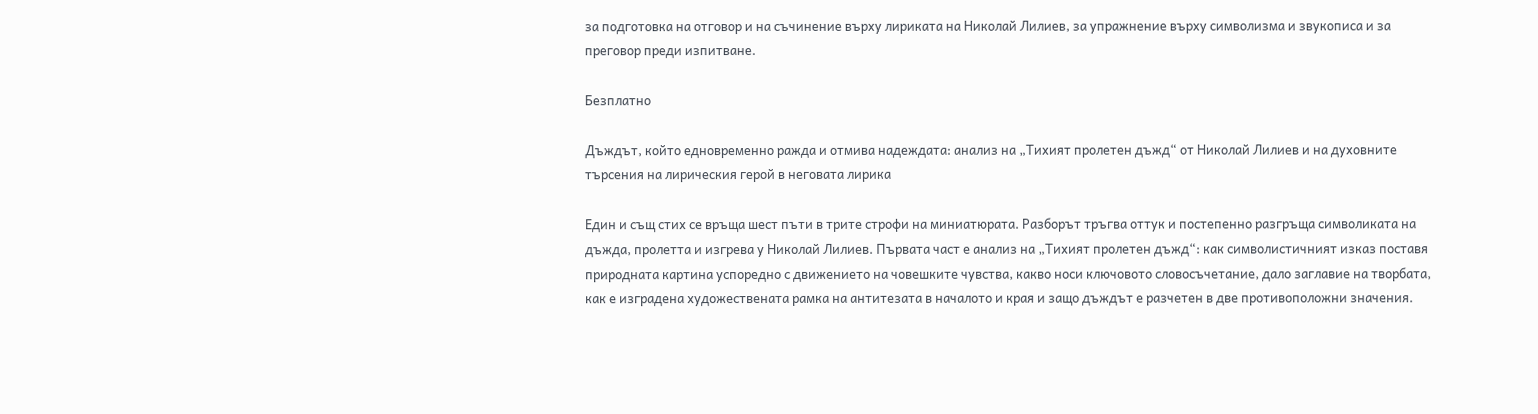за подготовка на отговор и на съчинение върху лириката на Николай Лилиев, за упражнение върху символизма и звукописа и за преговор преди изпитване.

Безплатно

Дъждът, който едновременно ражда и отмива надеждата: анализ на „Тихият пролетен дъжд“ от Николай Лилиев и на духовните търсения на лирическия герой в неговата лирика

Един и същ стих се връща шест пъти в трите строфи на миниатюрата. Разборът тръгва оттук и постепенно разгръща символиката на дъжда, пролетта и изгрева у Николай Лилиев. Първата част е анализ на „Тихият пролетен дъжд“: как символистичният изказ поставя природната картина успоредно с движението на човешките чувства, какво носи ключовото словосъчетание, дало заглавие на творбата, как е изградена художествената рамка на антитезата в началото и края и защо дъждът е разчетен в две противоположни значения.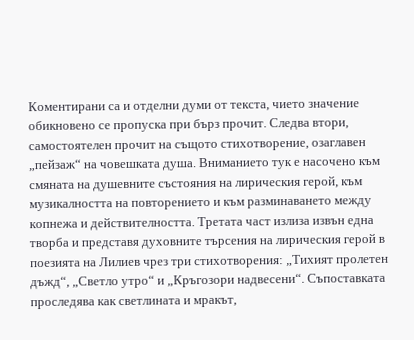Коментирани са и отделни думи от текста, чието значение обикновено се пропуска при бърз прочит. Следва втори, самостоятелен прочит на същото стихотворение, озаглавен „пейзаж“ на човешката душа. Вниманието тук е насочено към смяната на душевните състояния на лирическия герой, към музикалността на повторението и към разминаването между копнежа и действителността. Третата част излиза извън една творба и представя духовните търсения на лирическия герой в поезията на Лилиев чрез три стихотворения: „Тихият пролетен дъжд“, „Светло утро“ и „Кръгозори надвесени“. Съпоставката проследява как светлината и мракът,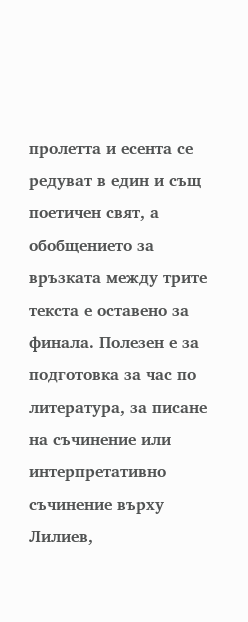пролетта и есента се редуват в един и същ поетичен свят, а обобщението за връзката между трите текста е оставено за финала. Полезен е за подготовка за час по литература, за писане на съчинение или интерпретативно съчинение върху Лилиев,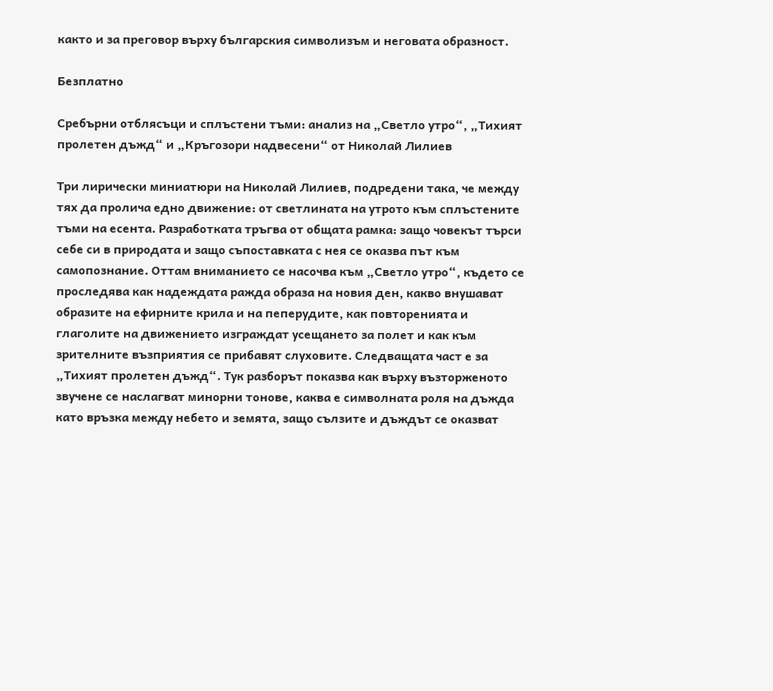както и за преговор върху българския символизъм и неговата образност.

Безплатно

Сребърни отблясъци и сплъстени тъми: анализ на „Светло утро“, „Тихият пролетен дъжд“ и „Кръгозори надвесени“ от Николай Лилиев

Три лирически миниатюри на Николай Лилиев, подредени така, че между тях да пролича едно движение: от светлината на утрото към сплъстените тъми на есента. Разработката тръгва от общата рамка: защо човекът търси себе си в природата и защо съпоставката с нея се оказва път към самопознание. Оттам вниманието се насочва към „Светло утро“, където се проследява как надеждата ражда образа на новия ден, какво внушават образите на ефирните крила и на пеперудите, как повторенията и глаголите на движението изграждат усещането за полет и как към зрителните възприятия се прибавят слуховите. Следващата част е за „Тихият пролетен дъжд“. Тук разборът показва как върху възторженото звучене се наслагват минорни тонове, каква е символната роля на дъжда като връзка между небето и земята, защо сълзите и дъждът се оказват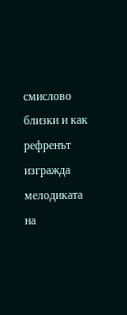смислово близки и как рефренът изгражда мелодиката на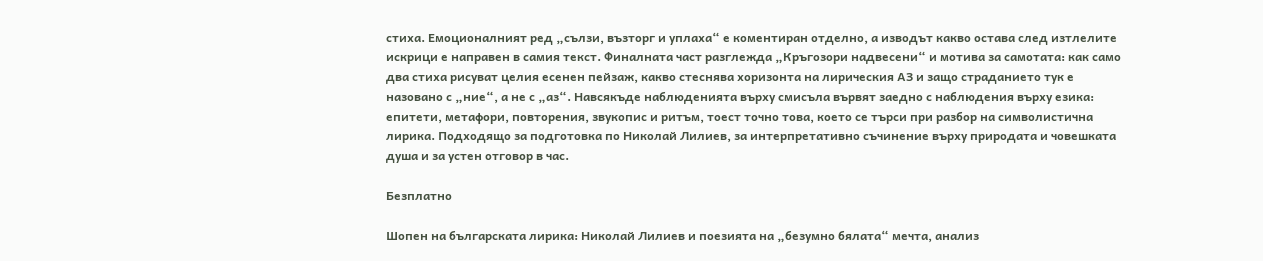стиха. Емоционалният ред „сълзи, възторг и уплаха“ е коментиран отделно, а изводът какво остава след изтлелите искрици е направен в самия текст. Финалната част разглежда „Кръгозори надвесени“ и мотива за самотата: как само два стиха рисуват целия есенен пейзаж, какво стеснява хоризонта на лирическия АЗ и защо страданието тук е назовано с „ние“, а не с „аз“. Навсякъде наблюденията върху смисъла вървят заедно с наблюдения върху езика: епитети, метафори, повторения, звукопис и ритъм, тоест точно това, което се търси при разбор на символистична лирика. Подходящо за подготовка по Николай Лилиев, за интерпретативно съчинение върху природата и човешката душа и за устен отговор в час.

Безплатно

Шопен на българската лирика: Николай Лилиев и поезията на „безумно бялата“ мечта, анализ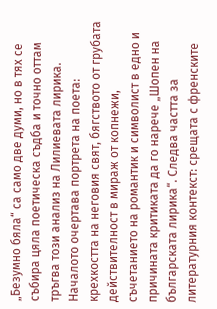„Безумно бяла“ са само две думи, но в тях се събира цяла поетическа съдба и точно оттам тръгва този анализ на Лилиевата лирика. Началото очертава портрета на поета: крехкостта на неговия свят, бягството от грубата действителност в мираж от копнежи, съчетанието на романтик и символист в едно и причината критиката да го нарече „Шопен на българската лирика“. Следва частта за литературния контекст: срещата с френските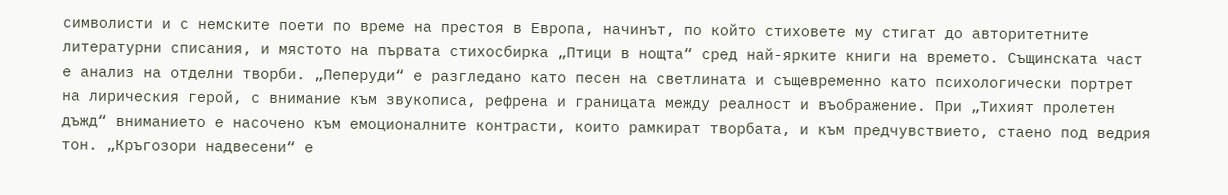символисти и с немските поети по време на престоя в Европа, начинът, по който стиховете му стигат до авторитетните литературни списания, и мястото на първата стихосбирка „Птици в нощта“ сред най-ярките книги на времето. Същинската част е анализ на отделни творби. „Пеперуди“ е разгледано като песен на светлината и същевременно като психологически портрет на лирическия герой, с внимание към звукописа, рефрена и границата между реалност и въображение. При „Тихият пролетен дъжд“ вниманието е насочено към емоционалните контрасти, които рамкират творбата, и към предчувствието, стаено под ведрия тон. „Кръгозори надвесени“ е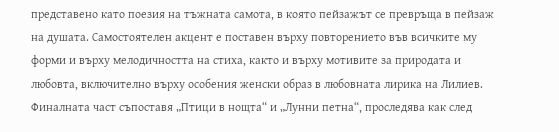представено като поезия на тъжната самота, в която пейзажът се превръща в пейзаж на душата. Самостоятелен акцент е поставен върху повторението във всичките му форми и върху мелодичността на стиха, както и върху мотивите за природата и любовта, включително върху особения женски образ в любовната лирика на Лилиев. Финалната част съпоставя „Птици в нощта“ и „Лунни петна“, проследява как след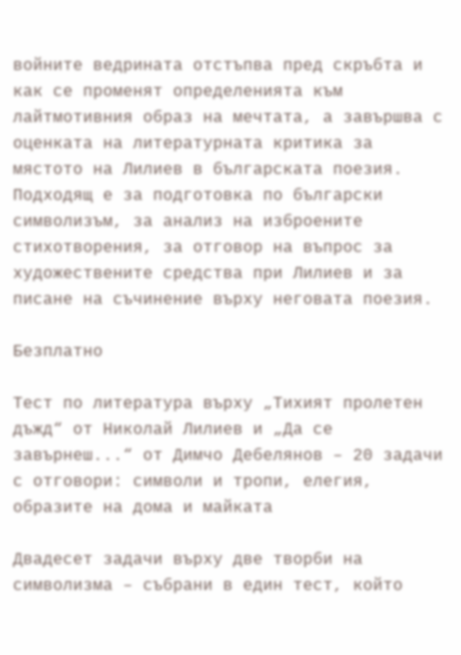войните ведрината отстъпва пред скръбта и как се променят определенията към лайтмотивния образ на мечтата, а завършва с оценката на литературната критика за мястото на Лилиев в българската поезия. Подходящ е за подготовка по български символизъм, за анализ на изброените стихотворения, за отговор на въпрос за художествените средства при Лилиев и за писане на съчинение върху неговата поезия.

Безплатно

Тест по литература върху „Тихият пролетен дъжд“ от Николай Лилиев и „Да се завърнеш...“ от Димчо Дебелянов – 20 задачи с отговори: символи и тропи, елегия, образите на дома и майката

Двадесет задачи върху две творби на символизма – събрани в един тест, който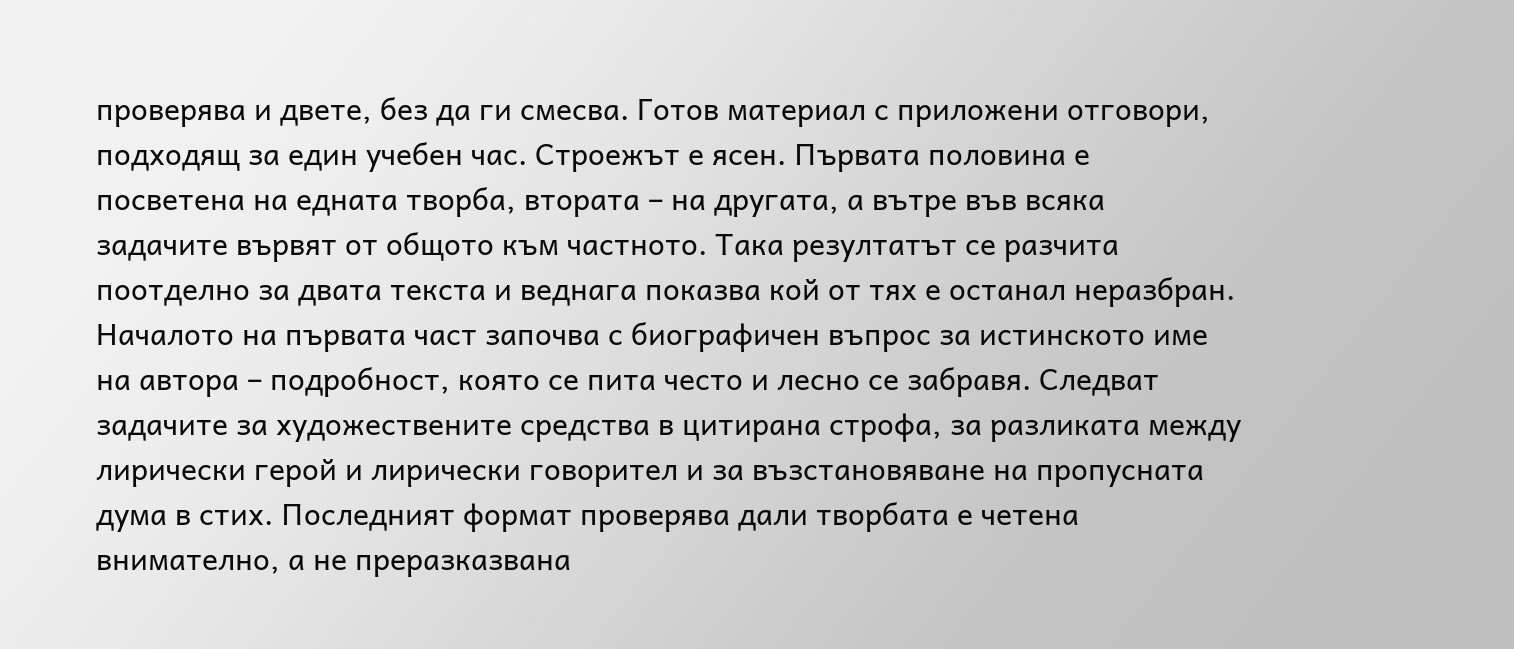проверява и двете, без да ги смесва. Готов материал с приложени отговори, подходящ за един учебен час. Строежът е ясен. Първата половина е посветена на едната творба, втората – на другата, а вътре във всяка задачите вървят от общото към частното. Така резултатът се разчита поотделно за двата текста и веднага показва кой от тях е останал неразбран. Началото на първата част започва с биографичен въпрос за истинското име на автора – подробност, която се пита често и лесно се забравя. Следват задачите за художествените средства в цитирана строфа, за разликата между лирически герой и лирически говорител и за възстановяване на пропусната дума в стих. Последният формат проверява дали творбата е четена внимателно, а не преразказвана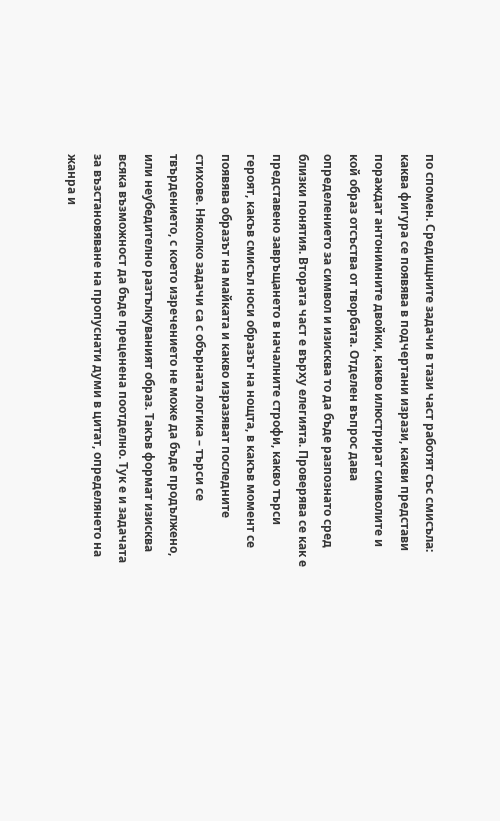по спомен. Средищните задачи в тази част работят със смисъла: каква фигура се появява в подчертани изрази, какви представи пораждат антонимните двойки, какво илюстрират символите и кой образ отсъства от творбата. Отделен въпрос дава определението за символ и изисква то да бъде разпознато сред близки понятия. Втората част е върху елегията. Проверява се как е представено завръщането в началните строфи, какво търси героят, какъв смисъл носи образът на нощта, в какъв момент се появява образът на майката и какво изразяват последните стихове. Няколко задачи са с обърната логика – търси се твърдението, с което изречението не може да бъде продължено, или неубедително разтълкуваният образ. Такъв формат изисква всяка възможност да бъде преценена поотделно. Тук е и задачата за възстановяване на пропуснати думи в цитат, определянето на жанра и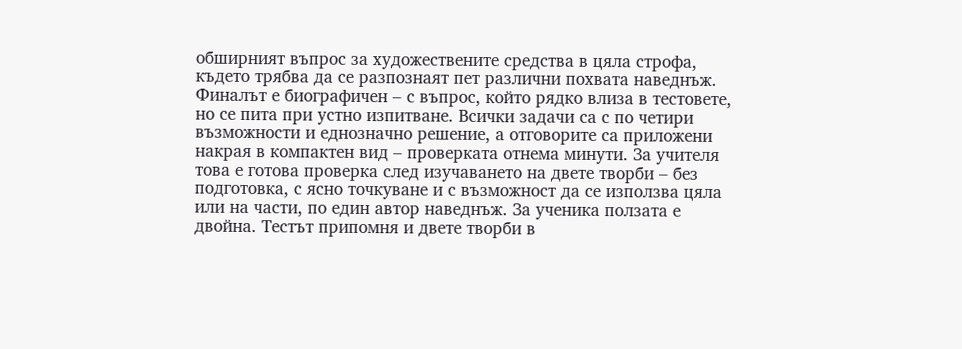обширният въпрос за художествените средства в цяла строфа, където трябва да се разпознаят пет различни похвата наведнъж. Финалът е биографичен – с въпрос, който рядко влиза в тестовете, но се пита при устно изпитване. Всички задачи са с по четири възможности и еднозначно решение, а отговорите са приложени накрая в компактен вид – проверката отнема минути. За учителя това е готова проверка след изучаването на двете творби – без подготовка, с ясно точкуване и с възможност да се използва цяла или на части, по един автор наведнъж. За ученика ползата е двойна. Тестът припомня и двете творби в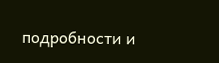подробности и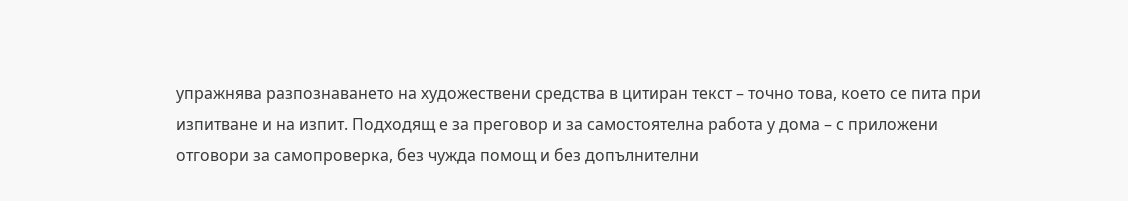упражнява разпознаването на художествени средства в цитиран текст – точно това, което се пита при изпитване и на изпит. Подходящ е за преговор и за самостоятелна работа у дома – с приложени отговори за самопроверка, без чужда помощ и без допълнителни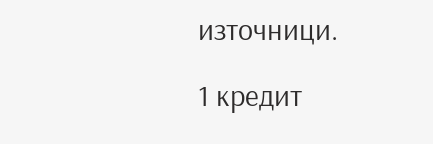източници.

1 кредит